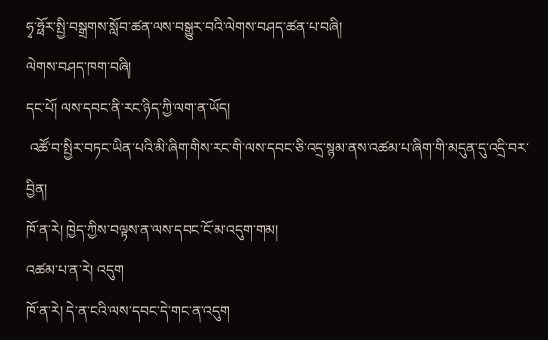ཧྭ་ཧྥོར་སྤྱི་བསྒྲགས་སློབ་ཚན་ལས་བསྒྱུར་བའི་ལེགས་བཤད་ཚན་པ་བཞི།
ལེགས་བཤད་ཁག་བཞི།
དང་པོ། ལས་དབང་ནི་རང་ཉིད་ཀྱི་ལག་ན་ཡོད།
 འཚོ་བ་སྤྱིར་བཏང་ཡིན་པའི་མི་ཞིག་གིས་རང་གི་ལས་དབང་ཅི་འདྲ་སྙམ་ནས་འཚམ་པ་ཞིག་གི་མདུན་དུ་འདྲི་བར་བྱིན།
ཁོ་ན་རེ། ཁྱེད་ཀྱིས་བལྟས་ན་ལས་དབང་ངོ་མ་འདུག་གམ།
འཚམ་པ་ན་རེ། འདུག
ཁོ་ན་རེ། དེ་ན་ངའི་ལས་དབང་དེ་གང་ན་འདུག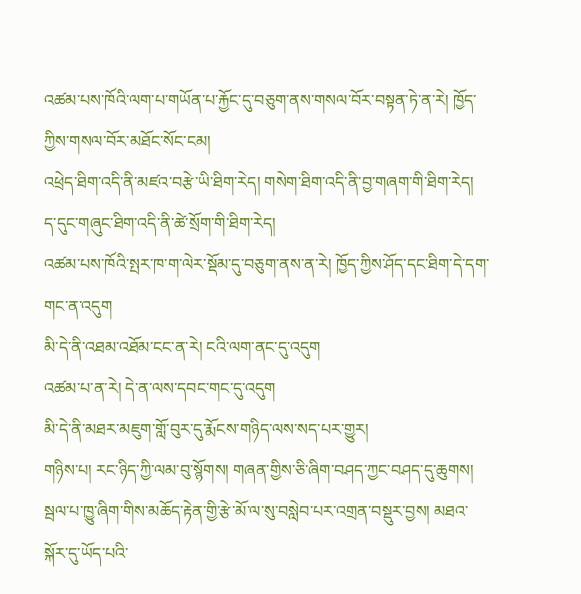འཚམ་པས་ཁོའི་ལག་པ་གཡོན་པ་རྐྱོང་དུ་བཅུག་ནས་གསལ་བོར་བསྟན་ཏེ་ན་རེ། ཁྱོད་ཀྱིས་གསལ་བོར་མཐོང་སོང་ངམ།
འཕྲེད་ཐིག་འདི་ནི་མཛའ་བརྩེ་ཡི་ཐིག་རེད། གསེག་ཐིག་འདི་ནི་བྱ་གཞག་གི་ཐིག་རེད། ད་དུང་གཞུང་ཐིག་འདི་ནི་ཚེ་སྲོག་གི་ཐིག་རེད།
འཚམ་པས་ཁོའི་སྤར་ཁ་ག་ལེར་སྡོམ་དུ་བཅུག་ནས་ན་རེ། ཁྱོད་ཀྱིས་ཤོད་དང་ཐིག་དེ་དག་གང་ན་འདུག
མི་དེ་ནི་འཐམ་འཐོམ་ངང་ན་རེ། ངའི་ལག་ནང་དུ་འདུག
འཚམ་པ་ན་རེ། དེ་ན་ལས་དབང་གང་དུ་འདུག
མི་དེ་ནི་མཐར་མཇུག་གློ་བུར་དུ་རྨོངས་གཉིད་ལས་སད་པར་གྱུར།
གཉིས་པ། རང་ཉིད་ཀྱི་ལམ་བུ་སྙོགས། གཞན་གྱིས་ཅི་ཞིག་བཤད་ཀྱང་བཤད་དུ་ཆུགས།
སྦལ་པ་ཁྱུ་ཞིག་གིས་མཆོད་རྟེན་གྱི་རྩེ་མོ་ལ་སུ་བསླེབ་པར་འགྲན་བསྡུར་བྱས། མཐའ་སྐོར་དུ་ཡོད་པའི་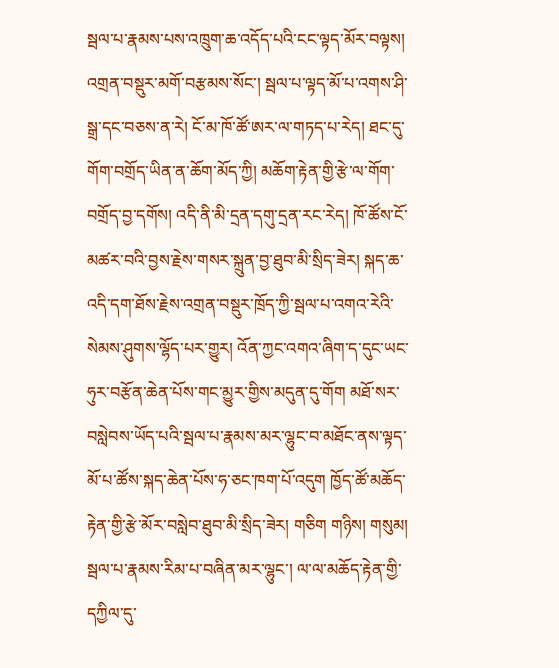སྦལ་པ་རྣམས་པས་འཁྲུག་ཆ་འདོད་པའི་ངང་ལྟད་མོར་བལྟས། འགྲན་བསྡུར་མགོ་བརྩམས་སོང་། སྦལ་པ་ལྟད་མོ་པ་འགས་ཤི་སྒྲ་དང་བཅས་ན་རེ། ངོ་མ་ཁོ་ཚོ་ཨར་ལ་གཏད་པ་རེད། ཐང་དུ་གོག་བགྲོད་ཡིན་ན་ཆོག་མོད་ཀྱི། མཆོག་རྟེན་གྱི་རྩེ་ལ་གོག་བགྲོད་བྱ་དགོས། འདི་ནི་མི་དྲན་དགུ་དྲན་རང་རེད། ཁོ་ཚོས་ངོ་མཚར་བའི་བྱས་རྗེས་གསར་སྐྲུན་བྱ་ཐུབ་མི་སྲིད་ཟེར། སྐད་ཆ་འདི་དག་ཐོས་རྗེས་འགྲན་བསྡུར་ཁྲོད་ཀྱི་སྦལ་པ་འགའ་རེའི་སེམས་ཤུགས་ལྷོད་པར་གྱུར། འོན་ཀྱང་འགའ་ཞིག་ད་དུང་ཡང་ཧུར་བརྩོན་ཆེན་པོས་གང་མྱུར་གྱིས་མདུན་དུ་གོག མཐོ་སར་བསླེབས་ཡོད་པའི་སྦལ་པ་རྣམས་མར་ལྷུང་བ་མཐོང་ནས་ལྟད་མོ་པ་ཚོས་སྐད་ཆེན་པོས་ཧ་ཅང་ཁག་པོ་འདུག ཁྱོད་ཚོ་མཆོད་རྟེན་གྱི་རྩེ་མོར་བསླེབ་ཐུབ་མི་སྲིད་ཟེར། གཅིག གཉིས། གསུམ། སྦལ་པ་རྣམས་རིམ་པ་བཞིན་མར་ལྷུང་། ལ་ལ་མཆོད་རྟེན་གྱི་དཀྱིལ་དུ་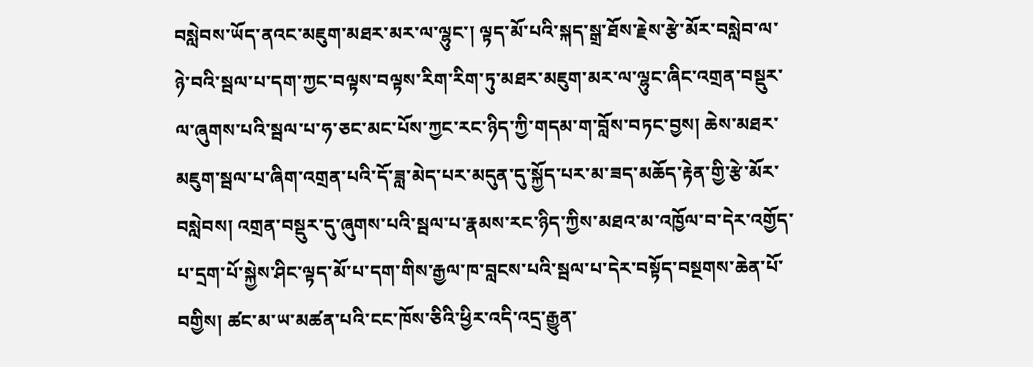བསླེབས་ཡོད་ནའང་མཇུག་མཐར་མར་ལ་ལྷུང་། ལྟད་མོ་པའི་སྐད་སྒྲ་ཐོས་རྗེས་རྩེ་མོར་བསླེབ་ལ་ཉེ་བའི་སྦལ་པ་དག་ཀྱང་བལྟས་བལྟས་རིག་རིག་ཏུ་མཐར་མཇུག་མར་ལ་ལྷུང་ཞིང་འགྲན་བསྡུར་ལ་ཞུགས་པའི་སྦལ་པ་ཧ་ཅང་མང་པོས་ཀྱང་རང་ཉིད་ཀྱི་གདམ་ག་བློས་བཏང་བྱས། ཆེས་མཐར་མཇུག་སྦལ་པ་ཞིག་འགྲན་པའི་དོ་ཟླ་མེད་པར་མདུན་དུ་སྐྱོད་པར་མ་ཟད་མཆོད་རྟེན་གྱི་རྩེ་མོར་བསླེབས། འགྲན་བསྡུར་དུ་ཞུགས་པའི་སྦལ་པ་རྣམས་རང་ཉིད་ཀྱིས་མཐའ་མ་འཁྱོལ་བ་དེར་འགྱོད་པ་དྲག་པོ་སྐྱེས་ཤིང་ལྟད་མོ་པ་དག་གིས་རྒྱལ་ཁ་བླངས་པའི་སྦལ་པ་དེར་བསྟོད་བསྔགས་ཆེན་པོ་བགྱིས། ཚང་མ་ཡ་མཚན་པའི་ངང་ཁོས་ཅིའི་ཕྱིར་འདི་འདྲ་རྒྱུན་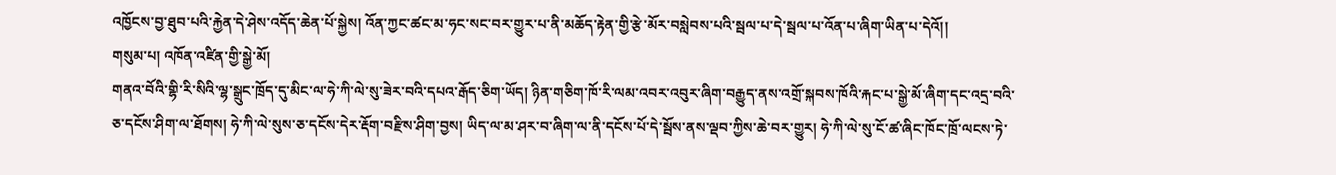འཁྱོངས་བྱ་ཐུབ་པའི་རྐྱེན་དེ་ཤེས་འདོད་ཆེན་པོ་སྐྱེས། འོན་ཀྱང་ཚང་མ་ཧང་སང་བར་གྱུར་པ་ནི་མཆོད་རྟེན་གྱི་རྩེ་མོར་བསླེབས་པའི་སྦལ་པ་དེ་སྦལ་པ་འོན་པ་ཞིག་ཡིན་པ་དེའོ།།
གསུམ་པ། འཁོན་འཛིན་གྱི་སྒྱེ་མོ།
གནའ་བོའི་གྷི་རི་སིའི་ལྷ་སྒྲུང་ཁྲོད་དུ་མིང་ལ་ཧེ་ཀི་ལེ་སུ་ཟེར་བའི་དཔའ་རྒོད་ཅིག་ཡོད། ཉིན་གཅིག་ཁོ་རི་ལམ་འབར་འབུར་ཞིག་བརྒྱུད་ནས་འགྲོ་སྐབས་ཁོའི་རྐང་པ་སྒྱེ་མོ་ཞིག་དང་འདྲ་བའི་ཅ་དངོས་ཤིག་ལ་ཐོགས། ཧེ་ཀི་ལེ་སུས་ཅ་དངོས་དེར་རྡོག་བརྫིས་ཤིག་བྱས། ཡིད་ལ་མ་ཤར་བ་ཞིག་ལ་ནི་དངོས་པོ་དེ་སྦོས་ནས་ལྡབ་ཀྱིས་ཆེ་བར་གྱུར། ཧེ་ཀི་ལེ་སུ་ངོ་ཚ་ཞིང་ཁོང་ཁྲོ་ལངས་ཏེ་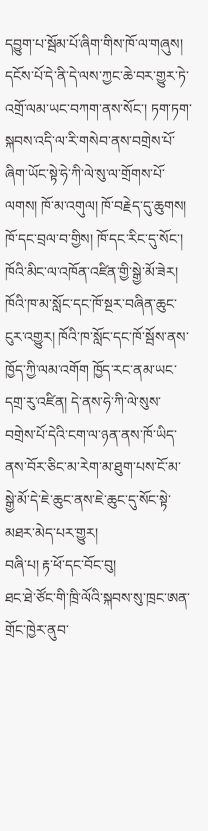དབྱུག་པ་སྦོམ་པོ་ཞིག་གིས་ཁོ་ལ་གཞུས། དངོས་པོ་དེ་ནི་དེ་ལས་ཀྱང་ཆེ་བར་གྱུར་ཏེ་འགྲོ་ལམ་ཡང་བཀག་ནས་སོང་། ཏག་ཏག་སྐབས་འདི་ལ་རི་གསེབ་ནས་བགྲེས་པོ་ཞིག་ཡོང་སྟེ་ཧེ་ཀི་ལེ་སུ་ལ་གྲོགས་པོ་ལགས། ཁོ་མ་འགུལ། ཁོ་བརྗེད་དུ་ཆུགས། ཁོ་དང་བྲལ་བ་གྱིས། ཁོ་དང་རིང་དུ་སོང་། ཁོའི་མིང་ལ་འཁོན་འཛིན་གྱི་སྒྱེ་མོ་ཟེར། ཁོའི་ཁ་མ་སློང་དང་ཁོ་སྔར་བཞིན་ཆུང་ངུར་འགྱུར། ཁོའི་ཁ་སློང་དང་ཁོ་སྦོས་ནས་ཁྱོད་ཀྱི་ལམ་འགོག ཁྱོད་རང་ནམ་ཡང་དགྲ་རུ་འཛིན། དེ་ནས་ཧེ་ཀི་ལེ་སུས་བགྲེས་པོ་དེའི་ངག་ལ་ཉན་ནས་ཁོ་ཡིད་ནས་བོར་ཅིང་མ་རེག་མ་ཐུག་པས་ངོ་མ་སྒྱེ་མོ་དེ་ཇེ་ཆུང་ནས་ཇེ་ཆུང་དུ་སོང་སྟེ་མཐར་མེད་པར་གྱུར།
བཞི་པ། རྟ་ཕོ་དང་བོང་བུ།
ཐང་ཐེ་ཙོང་གི་ཁྲི་ལོའི་སྐབས་སུ་ཁྲང་ཨན་གྲོང་ཁྱེར་ནུབ་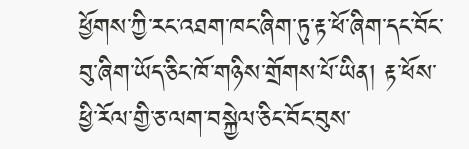ཕྱོགས་ཀྱི་རང་འཐག་ཁང་ཞིག་ཏུ་རྟ་ཕོ་ཞིག་དང་བོང་བུ་ཞིག་ཡོད་ཅིང་ཁོ་གཉིས་གྲོགས་པོ་ཡིན། རྟ་ཕོས་ཕྱི་རོལ་གྱི་ཅ་ལག་བསྐྱེལ་ཅིང་བོང་བུས་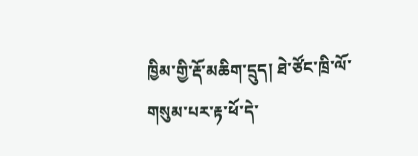ཁྱིམ་གྱི་རྡོ་མཆིག་དྲུད། ཐེ་ཙོང་ཁྲི་ལོ་གསུམ་པར་རྟ་ཕོ་དེ་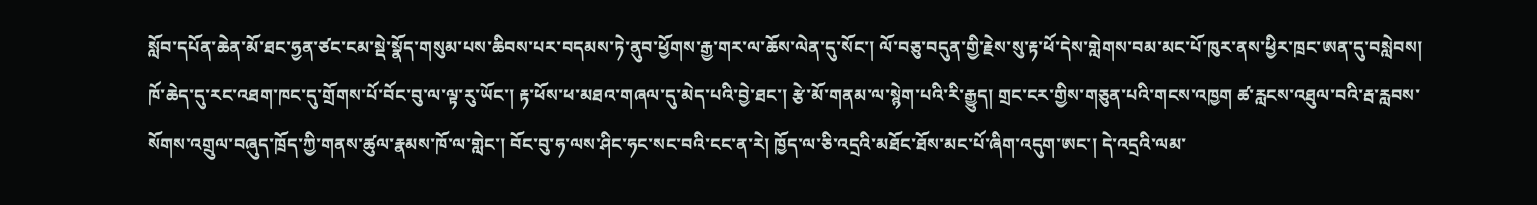སློབ་དཔོན་ཆེན་མོ་ཐང་ཧྱན་ཙང་ངམ་སྡེ་སྣོད་གསུམ་པས་ཆིབས་པར་བདམས་ཏེ་ནུབ་ཕྱོགས་རྒྱ་གར་ལ་ཆོས་ལེན་དུ་སོང་། ལོ་བཅུ་བདུན་གྱི་རྗེས་སུ་རྟ་ཕོ་དེས་གླེགས་བམ་མང་པོ་ཁུར་ནས་ཕྱིར་ཁྲང་ཨན་དུ་བསླེབས། ཁོ་ཆེད་དུ་རང་འཐག་ཁང་དུ་གྲོགས་པོ་བོང་བུ་ལ་ལྟ་རུ་ཡོང་། རྟ་ཕོས་ཕ་མཐའ་གཞལ་དུ་མེད་པའི་བྱེ་ཐང་། རྩེ་མོ་གནམ་ལ་སྙེག་པའི་རི་རྒྱུད། གྲང་ངར་གྱིས་གཅུན་པའི་གངས་འཁྱག ཚ་རླངས་འཐུལ་བའི་རྦ་རླབས་སོགས་འགྲུལ་བཞུད་ཁྲོད་ཀྱི་གནས་ཚུལ་རྣམས་ཁོ་ལ་གླེང་། བོང་བུ་ཧ་ལས་ཤིང་ཧང་སང་བའི་ངང་ན་རེ། ཁྱོད་ལ་ཅི་འདྲའི་མཐོང་ཐོས་མང་པོ་ཞིག་འདུག་ཨང་། དེ་འདྲའི་ལམ་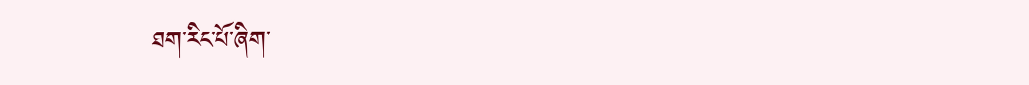ཐག་རིང་པོ་ཞིག་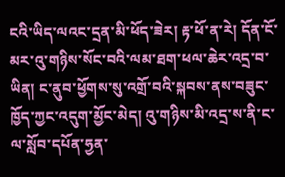ངའི་ཡིད་ལའང་དྲན་མི་ཕོད་ཟེར། རྟ་ཕོ་ན་རེ། དོན་ངོ་མར་འུ་གཉིས་སོང་བའི་ལམ་ཐག་ཕལ་ཆེར་འདྲ་བ་ཡིན། ང་ནུབ་ཕྱོགས་སུ་འགྲོ་བའི་སྐབས་ནས་བཟུང་ཁྱོད་ཀྱང་འདུག་མྱོང་མེད། འུ་གཉིས་མི་འདྲ་ས་ནི་ང་ལ་སློབ་དཔོན་ཧྱན་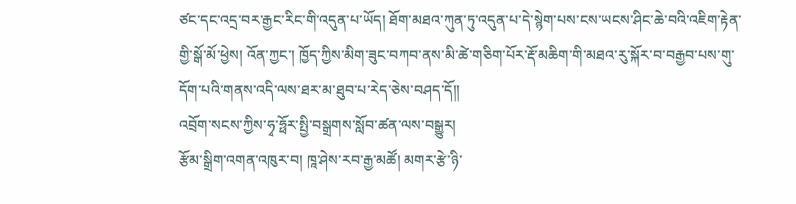ཙང་དང་འདྲ་བར་རྒྱང་རིང་གི་འདུན་པ་ཡོད། ཐོག་མཐའ་ཀུན་ཏུ་འདུན་པ་དེ་སྙེག་པས་ངས་ཡངས་ཤིང་ཆེ་བའི་འཇིག་རྟེན་གྱི་སྒོ་མོ་ཕྱེས། འོན་ཀྱང་། ཁྱོད་ཀྱིས་མིག་ཟུང་བཀབ་ནས་མི་ཚེ་གཅིག་པོར་རྡོ་མཆིག་གི་མཐའ་རུ་སྐོར་བ་བརྒྱབ་པས་གུ་དོག་པའི་གནས་འདི་ལས་ཐར་མ་ཐུབ་པ་རེད་ཅེས་བཤད་དོ།།
འབྲོག་སངས་ཀྱིས་ཧྭ་ཧྥོར་སྤྱི་བསྒྲགས་སློབ་ཚན་ལས་བསྒྱུར།
རྩོམ་སྒྲིག་འགན་འཁུར་བ། ཁཱ་ཤེས་རབ་རྒྱ་མཚོ། མགར་རྩེ་ཉི་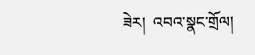ཟེར།  འབའ་སྣང་གྲོལ།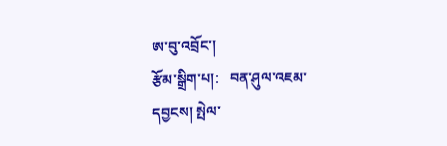ཨ་བུ་འབྲོང་།
རྩོམ་སྒྲིག་པ།:   བན་ཤུལ་འཇམ་དབྱངས། སྤེལ་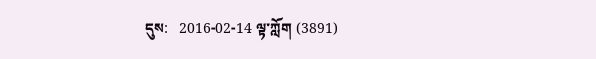དུས:   2016-02-14 ལྟ་ཀློག (3891)